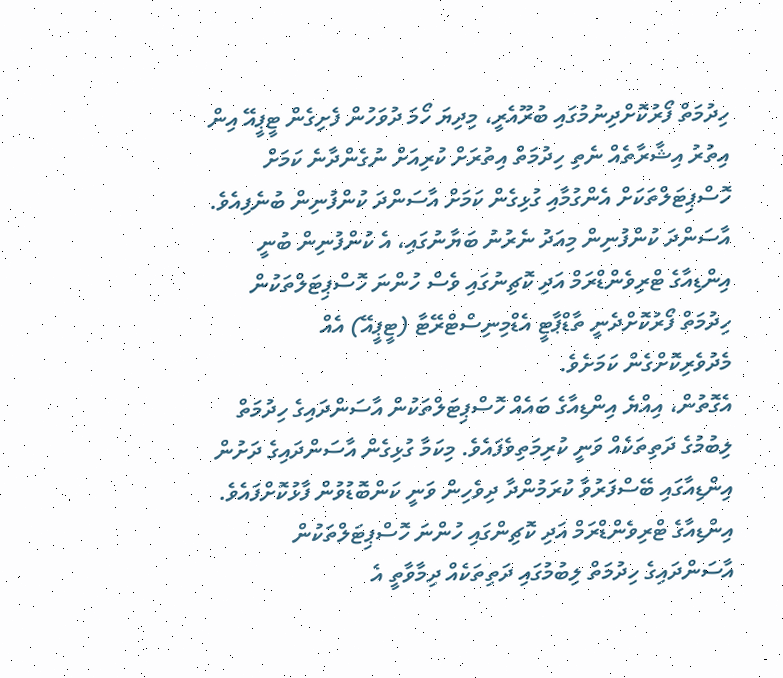ހިދުމަތް ފޯރުކޮށްދިނުމުގައި ބުރޫއެރީ، މިދިޔަ ހޯމަ ދުވަހުން ފެށިގެން ޓީޕީއޭ އިން އިތުރު އިޝާރާތެއް ނެތި ހިދުމަތް އިތުރަށް ކުރިއަށް ނުގެންދާނެ ކަމަށް ހޮސްޕިޓަލްތަކަށް އެންގުމާއި ގުޅިގެން ކަމަށް އާސަންދަ ކުންފުނިން ބުނެފިއެވެ.
އާސަންދަ ކުންފުނިން މިއަދު ނެރުނު ބަޔާނުގައި، އެ ކުންފުނިން ބުނީ އިންޑިއާގެ ޓްރިވެންޑްރަމް އަދި ކޮޗިނުގައި ވެސް ހުންނަ ހޮސްޕިޓަލްތަކުން ހިދުމަތް ފޯރުކޮށްދެނީ ތާޑްޕާޓީ އެޑްމިނިސްޓްރޭޓާ (ޓީޕީއޭ) އެއް މެދުވެރިކޮށްގެން ކަމަށެވެ.
އެގޮތުން، އިއްޔެ އިންޑިއާގެ ބައެއް ހޮސްޕިޓަލްތަކުން އާސަންދައިގެ ހިދުމަތް ލިބުމުގެ ދަތިތަކެއް ވަނީ ކުރިމަތިވެފައެވެ. މިކަމާ ގުޅިގެން އާސަންދައިގެ ދަށުން އިންޑިއާގައި ބޭސްފަރުވާ ކުރަމުންދާ ދިވެހިން ވަނީ ކަންބޮޑުވުން ފާޅުކޮށްފައެވެ.
އިންޑިއާގެ ޓްރިވެންޑްރަމް އަދި ކޮޗިންގައި ހުންނަ ހޮސްޕިޓަލްތަކުން އާސަންދައިގެ ހިދުމަތް ލިބުމުގައި ދަތިތަކެއް ދިމާވާތީ އެ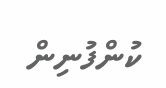ކުންފުނިން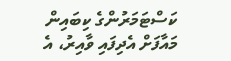ކަސްޓަމަރުންގެ ކިބައިން މައާފަށް އެދިފައި ވާއިރު، އެ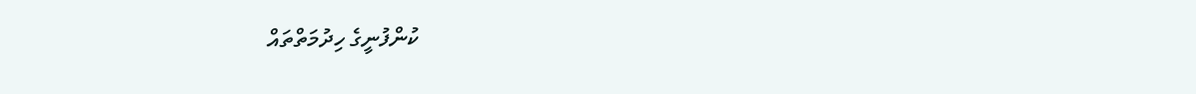ކުންފުނީގެ ހިދުމަތްތައް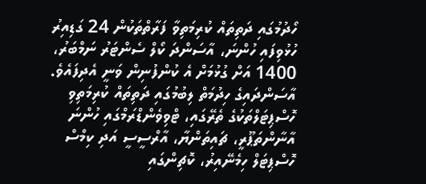ހޯދުމުގައި ދަތިތައް ކުރިމަތިވާ ފަރާތްތަކުން 24 ގަޑިއިރު ހުޅުވިފައި ހުންނަ، އާސަންދަ ކޯލް ސެންޓަރު ނަމްބަރު، 1400 އަށް ގުޅުމަށް އެ ކުންފުނިން ވަނީ އެދިފައެވެ.
އާސަންދައިގެ ހިދުމަތް ލިބުމުގައި ދަތިތައް ކުރިމަތިވި ހޮސްޕިޓަލްތަކުގެ ތެރޭގައި، ޓްވިވެންޑްރަމްގައި ހުންނަ އާނާންތަޕޫރީ، ޗައިތަންޔާ، އާރްސީސީ އަދި ކިމްސް ހޮސްޕިޓަލް ހިމެނޭއިރު، ކޮޗިންގައި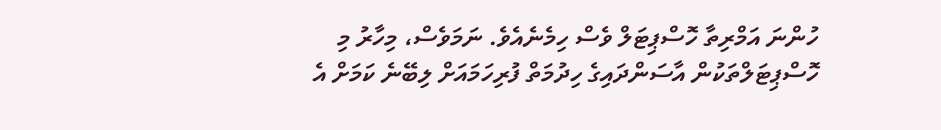ހުންނަ އަމްރިތާ ހޮސްޕިޓަލް ވެސް ހިމެނެއެވެ. ނަމަވެސް، މިހާރު މި ހޮސްޕިޓަލްތަކުން އާސަންދައިގެ ހިދުމަތް ފުރިހަމައަށް ލިބޭނެ ކަމަށް އެ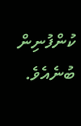ކުންފުނިން ބުނެއެވެ.